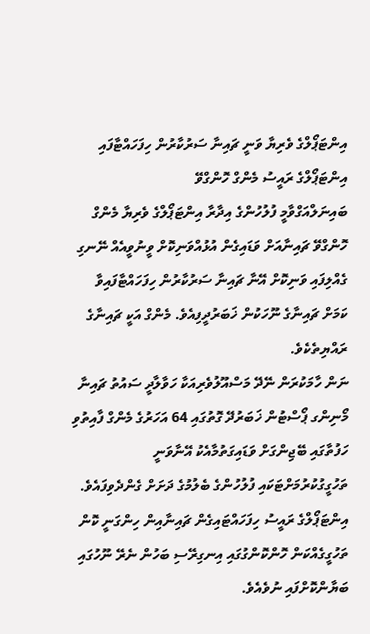އިންޓަޕޯލްގެ ވެރިޔާ ވަނީ ޗައިނާ ސަރުކާރުން ހިފަހައްޓާފައި
އިންޓަޕޯލްގެ ރައީސު މެންގް ހޮންގްވޭ
ބައިނަލްއަގްވާމީ ފުލުހުންގެ އިދާރާ އިންޓަޕޯލްގެ ވެރިޔާ މެންގް ހޮންގްވޭ ޗައިނާއަށް ވަޑައިގެން އުޅުއްވަނިކޮށް ވީނުވީއެއް ނޭނގި ގެއްލިފައި ވަނިކޮށް އޭނާ ޗައިނާ ސަރުކާރުން ހިފަހައްޓާފައިވާ ކަމަށް ޗައިނާގެ ނޫހަކުން ޚަބަރުދީފިއެވެ. މެންގް އަކީ ޗައިނާގެ ރައްޔިތެކެވެ.
ނަން ހާމަކުރަން ނޭދޭ މަސްއޫލުވެރިއަކާ ހަވާލާދީ ސައުތު ޗައިނާ މޯނިންގ ޕޯސްޓުން ޚަބަރުދޭ ގޮތުގައި 64 އަހަރުގެ މެންގް ފާއިތުވި ހަފުތާގައި ބޭޖިންގަށް ވަޑައިގަތުމާއެކު އޭނާވަނީ ތަހުގީގުކުރުމަށްޓަކައި ފުލުހުންގެ ބެލުމުގެ ދަށަށް ގެންދެވިފައެވެ.
އިންޓަޕޯލްގެ ރައީސު ހިފަހައްޓައިގެން ޗައިނާއިން ހިންގަނީ ކޮން ތަހުގީގެއްކަން ހޮންކޮންގުގައި އިނގިރޭސި ބަހުން ނެރޭ ނޫހުގައި ބަޔާންކޮށްފައި ނުވެއެވެ.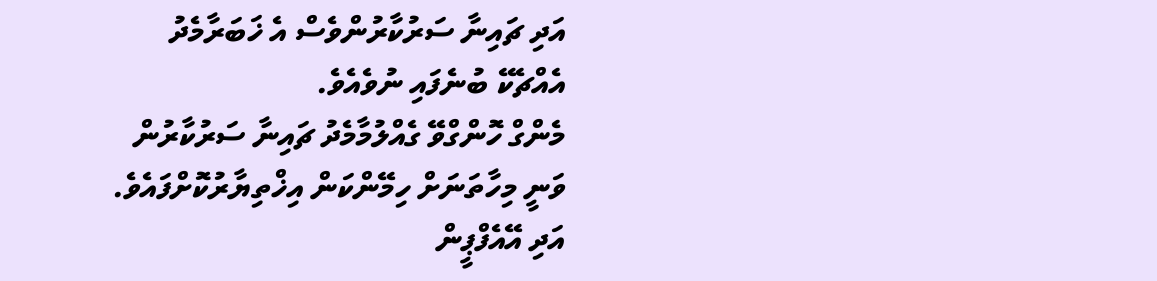އަދި ޗައިނާ ސަރުކާރުންވެސް އެ ޚަބަރާމެދު އެއްޗެކޭ ބުނެފައި ނުވެއެވެ.
މެންގް ހޮންގްވޭ ގެއްލުމާމެދު ޗައިނާ ސަރުކާރުން ވަނީ މިހާތަނަށް ހިމޭންކަން އިޚްތިޔާރުކޮށްފައެވެ. އަދި އޭއެފްޕީން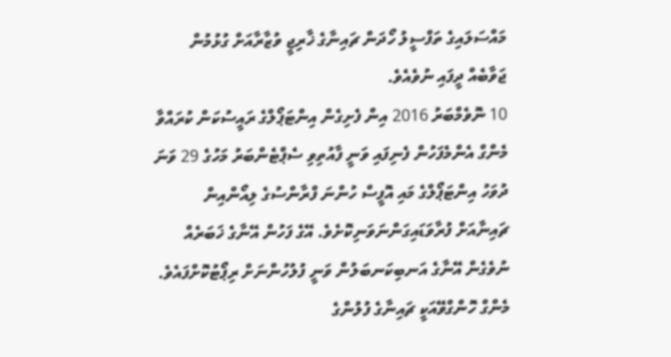މައްސަލައިގެ ތަފްސީލު ހޯދަން ޗައިނާގެ ޚާރިޖީ ވުޒާރާއަށް ގުޅުމުން ޖަވާބެއް ދީފައި ނުވެއެވެ.
10 ނޮވެމްބަރު 2016 އިން ފެށިގެން އިންޓަޕޯލްގެ ރައީސުކަން ކުރައްވާ މެންގް އެންމެފަހުން ފެނިފައި ވަނީ ފާއުތިވި ސެޕްޓެންބަރު މަހުގެ 29 ވަނަ ދުވަހު އިންޓަޕޯލްގެ މައި އޮފީސް ހުންނަ ފްރާންސުގެ ލިއޯންއިން ޗައިނާއަށް ފުރާވަޑައިގަންނަވަނިކޮށެވެ. އޭގެ ފަހުން އޭނާގެ ޚަބަރެއް ނުވެގެން އޭނާގެ އަނބިކަނބަލުން ވަނީ ފުލުހުންނަށް ރިޕޯޓުކޮށްފައެވެ.
މެންގް ހޮންގްވޭއަކީ ޗައިނާގެ ފުލުންގެ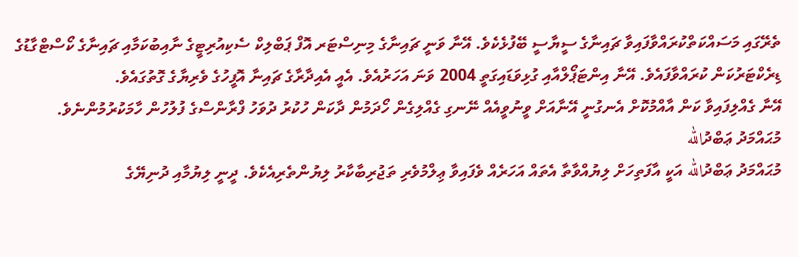ތެރޭގައި މަސައްކަތްކުރައްވާފައިވާ ޗައިނާގެ ސީޔާސީ ބޭފުޅެކެވެ. އޭނާ ވަނީ ޗައިނާގެ މިނިސްޓަރ އޮފް ޕަބްލިކް ސެކިއުރިޓީގެ ނާއިބުކަމާއި ޗައިނާގެ ކޯސްޓްގާޑުގެ ޑިރެކްޓަރުކަން ކުރައްވާފައެވެ. އޭނާ އިންޓަޕޯލްއާއި ގުޅިވަޑައިގަތީ 2004 ވަނަ އަހަރުއެވެ. އެއީ އެއިދާރާގެ ޗައިނާ އޮފީހުގެ ވެރިޔާގެ ގޮތުގައެވެ.
އޭނާ ގެއްލިފައިވާ ކަން އާއްމުކޮށް އެނގުނީ އޭނާއަށް ވީނުވީއެއް ނޭނގި ގެއްލިގެން ހޯދަމުން ދާކަން ހުކުރު ދުވަހު ފްރާންސްގެ ފުލުހުން ހާމަކުރުމުންނެވެ.
މުޙައްމަދު ޢަބްދުالله
މުޙައްމަދު ޢަބްދުالله އަކީ އާފަތިހަށް ލިޔުއްވާތާ އެތައް އަހަރެއް ވެފައިވާ ޢިލްމުވެރި ތަޖުރިބާކާރު ލިޔުންތެރިއެކެވެ. ދީނީ ލިޔުމާއި ދުނިޔޭގެ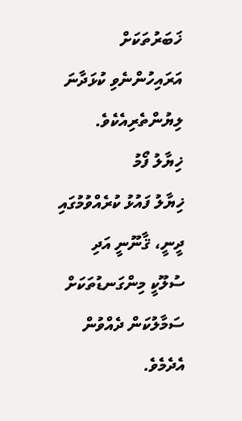ޚަބަރުތަކަށް އަރައިހުންނެވި ކުޅަދާނަ ލިޔުންތެރިއެކެވެ.
ޚިޔާލު ފޯމު
ޚިޔާލު ފައުޅު ކުރެއްވުމުގައި ދީނީ، ޤާނޫނީ އަދި ސުލޫކީ މިންގަނޑުތަކަށް ސަމާލުކަން ދެއްވުން އެދެމެވެ.